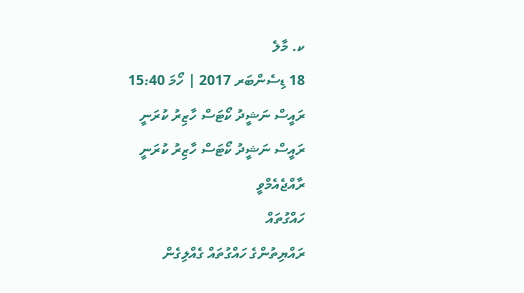ކ. މާލެ
18 ޑިސެންބަރ 2017 | ހޯމަ 15:40
ރައީސް ނަޝީދު ކޯޓަސް ހާޒިރު ކުރަނީ
ރައީސް ނަޝީދު ކޯޓަސް ހާޒިރު ކުރަނީ
ރާއްޖެއެމްވީ
ހައްގުތައް
ރައްޔިތުންގެ ހައްގުތައް ގެއްލިގެން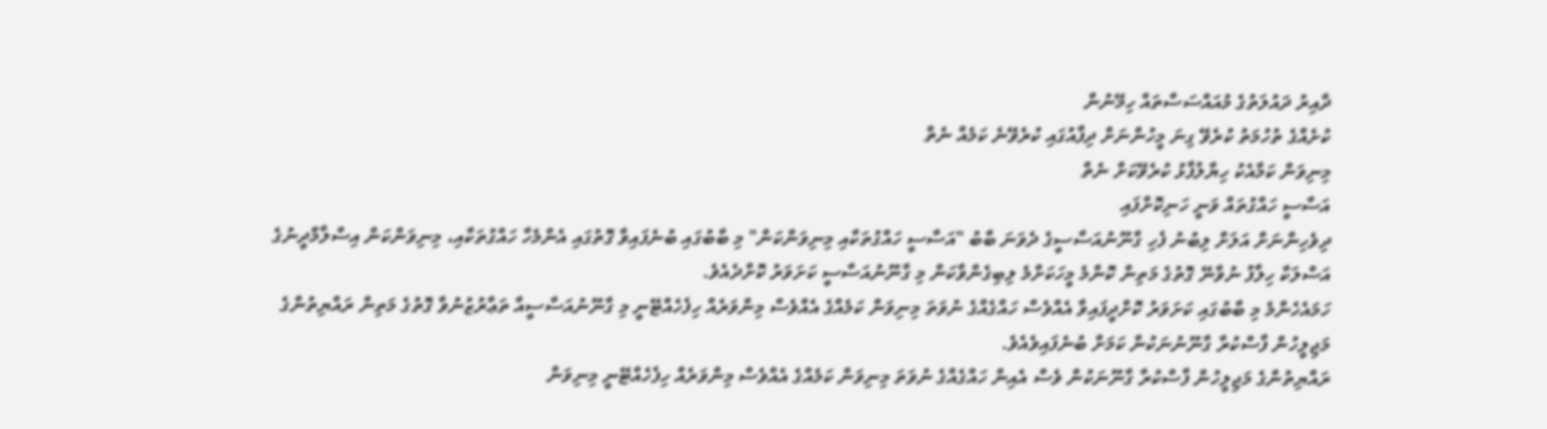ދާއިރު ދައުލަތުގެ މުއައްސަސާތައް ހިމޭނުން
ކުށެއްގެ ތުހުމަތު ކުރެވޭ ގިނަ މީހުންނަށް ދިފާއުގައި ކުރެވޭނެ ކަމެއް ނެތް
މިނިވަން ކަމާއެކު ހިޔާލުފާޅު ކުރެވޭކަށް ނެތް
އަސާސީ ހައްގުތައް ވަނީ ހަނިކޮށްފައި
ދިވެހިންނަށް އަލަށް ލިބުނު ފެހި ގާނޫނުއަސާސީގެ ދެވަނަ ބާބު "އަސާސީ ހައްގުތަކާއި މިނިވަންކަން" މި ބާބުގައި ބުނެފައިވާ ގޮތުގައި އެންމެހާ ހައްގުތަކާއި، މިނިވަންކަން އިސްލާމްދީނުގެ އަސްލަކާ ހިލާފު ނުވާނޭ ގޮތުގެ މަތިން ކޮންމެ މީހަކަށްމެ ލިބިގެންވާކަން މި ގާނޫނުއަސާސީ ކަށަވަރު ކޮށްދެއެވެ.
ހަމައެހެންމެ މި ބާބުގައި ކަށަވަރު ކޮށްދީފައިވާ އެއްވެސް ހައްގެއްގެ ނުވަތަ މިނިވަން ކަމެއްގެ އެއްވެސް މިންވަރެއް ހިފެހެއްޓޭނީ މި ގާނޫނުއަސާސީއާ ތަޢާރުޒުނުވާ ގޮތުގެ މަތިން ރައްޔިތުންގެ މަޖިލީހުން ފާސްކުރާ ގާނޫނުނަކުން ކަމަށް ބުނެފައިވެއެވެ.
ރައްޔިތުންގެ މަޖިލީހުން ފާސްކުރާ ގާނޫނަކުން ވެސް އެއިން ހައްގެއްގެ ނުވަތަ މިނިވަން ކަމެއްގެ އެއްވެސް މިންވަރެއް ހިފެހެއްޓޭނީ މިނިވަން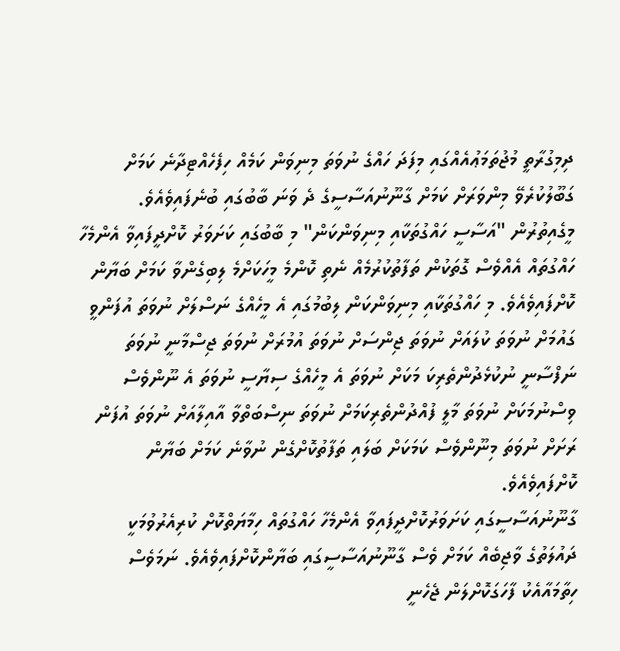ދިމިގުރާތީ މުޖުތަމަޢުއެއްގައި މިފަދަ ހައްގެ ނުވަތަ މިނިވަން ކަމެއް ހިފެހެއްޓިދާނެ ކަމަށް ގަބޫލުކުރެވޭ މިންވަރަށް ކަމަށް ގާނޫނުއަސާސީގެ ދެ ވަނަ ބާބުގައި ބުނެފައިވެއެވެ.
މީގެއިތުރުން "އަސާސީ ހައްގުތަކާއި މިނިވަންކަން" މި ބާބުގައި ކަށަވަރު ކޮށްދީފައިވާ އެންމެހާ ހައްގުތައް އެއްވެސް ގޮތަކުން ތަފާތުކުރުމެއް ނެތި ކޮންމެ މީހަކަށްމެ ލިބިގެންވާ ކަމަށް ބަޔާން ކޮށްފައިވެއެވެ. މި ހައްގުތަކާއި މިނިވަންކަން ލިބުމުގައި އެ މީހެއްގެ ނަސްލަށް ނުވަތަ އުފަންވީ ގައުމަށް ނުވަތަ ކުލައަށް ނުވަތަ ޖިންސަށް ނުވަތަ އުމުރަށް ނުވަތަ ޖިސްމާނީ ނުވަތަ ނަފްސާނީ ނުކުޅެދުންތެރިކަ މަކަށް ނުވަތަ އެ މީހެއްގެ ސިޔާސީ ނުވަތަ އެ ނޫންވެސް ވިސްނުމަކަށް ނުވަތަ މާލީ ފުއްދުންތެރިކަމަށް ނުވަތަ ނިސްބަތްވާ އާއިލާއަށް ނުވަތަ އުފަން ރަށަށް ނުވަތަ މިނޫންވެސް ކަމަކަށް ބަލައި ތަފާތުކޮށްގެން ނުވާނެ ކަމަށް ބަޔާން ކޮށްފައިވެއެވެ.
ގާނޫނުއަސާސީގައި ކަށަވަރުކޮށްދީފައިވާ އެންމެހާ ހައްގުތައް ހިމާޔަތްކޮށް ކުރިއެރުވުމަކީ ދައުލަތުގެ ވާޖިބެއް ކަމަށް ވެސް ގާނޫނުއަސާސީގައި ބަޔާންކޮށްފައިވެއެވެ. ނަމަވެސް ހިތާމައާއެކު ފާހަގަކޮށްލަން ޖެހެނީ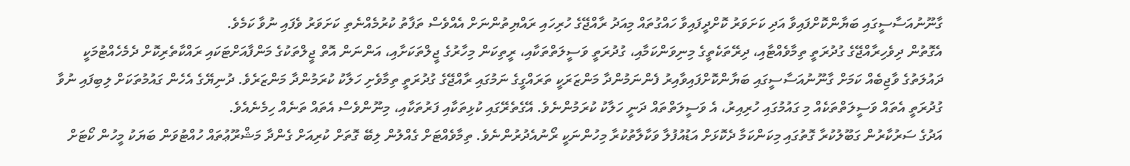ގާނޫނުއަސާސީގައި ބަޔާންކޮށްފައިވާ އަދި ކަށަވަރު ކޮށްދީފައިވާ ހައްގުތައް މިއަދު ރާއްޖޭގެ ހުރިހައި ރައްޔިތުންނަށް އެއްވެސް ތަފާތު ކުރުމެއްނެތި ކަށަވަރު ވެފައި ނުވާ ކަމެވެ.
އެގޮތުން ދިވެހިރާއްޖޭގެ ގުދުރަތީ ތިމާވެއްޓާއި، ދިރޭތަކެތީގެ މިނިވަންކަމާއި، ގުދުރަތީ ވަސީލަތްތަކާއި، ރީތިކަން މިހާރުގެ ޖީލްތަކަށާއި، އަންނަން އޮތް ޖީލްތަކުގެ މަންފާއަށްޓަކައި ރައްކާތެރިކޮށް ދެމެހެއްޓުމަކީ ދައުލަތުގެ ވާޖިބެއް ކަމަށް ގާނޫނުއަސާސީގައި ބަޔާންކޮށްފައިވާއިރު ފެންނަމުންދާ މަންޒަރަކީ ތަރައްގީގެ ނަމުގައި ރާއްޖޭގެ ގުދުރަތީ ތިމާވެށި ހަލާކު ކުރަމުންދާ މަންޒަރެވެ. ދުނިޔޭގެ އެހެން ގައުމުތަކަށް ލިބިފައި ނުވާ ގުދުރަތީ އެތައް ވަސީލަތްތަކެއް މި ގައުމުގައި ހުރިއިރު، އެ ވަސީލަތްތައް ދަނީ ހަލާކު ކުރަމުންނެވެ. އޭގެތެރޭގައި ކުޅިތަކާއި ފަރުތަކާއި، މިނޫންވެސް އެތައް ތަނެއް ހިމެނެއެވެ.
އަދުގެ ސަރުކާރުން ގަބޫލުކުރާ ގޮތުގައި މިކަންކަމާ ދެކޮޅަށް އަޑުއުފުލާ ވަކާލާތުކުރާ މިހުންނަކީ ރޯނުއެދުރުންނެވެ. ތިމާވެއްޓަށް ގެއްލުން ލިބޭ ގޮތަށް ކުރިއަށް ގެންދާ މަޝްރޫޢުތައް ހުއްޓުވަން ބަޔަކު މީހުން ކޯޓަށް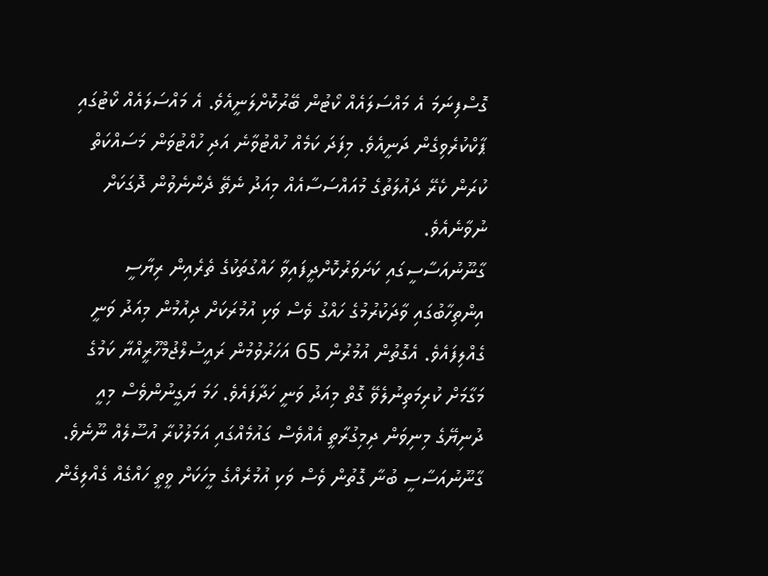ގޮސްފިނަމަ އެ މައްސަލައެއް ކޯޓުން ބޭރުކޮށްލަނީއެވެ. އެ މައްސަލައެއް ކޯޓުގައި ޕާކްކުރެވިގެން ދަނީއެވެ. މިފަދަ ކަމެއް ހުއްޓުވާނެ އަދި ހުއްޓުވަން މަސައްކަތް ކުރަން ކެރޭ ދައުލަތުގެ މުއައްސަސާއެއް މިއަދު ނެތޭ ދެންނެވުން ދޮގަކަށް ނުވާނެއެވެ.
ގާނޫނުއަސާސީގައި ކަށަވަރުކޮށްދީފައިވާ ހައްގުތަކުގެ ތެރެއިން ރިޔާސީ އިންތިހާބުގައި ވާދަކުރުމުގެ ހައްގު ވެސް ވަކި އުމުރަކަށް ދިއުމުން މިއަދު ވަނީ ގެއްލިފައެވެ. އެގޮތުން އުމުރުން 65 އަހަރުވުމުން ރައީސުލްޖުމްހޫރީއްޔާ ކަމުގެ މަގާމަށް ކުރިމަތިނުލެވޭ ގޮތް މިއަދު ވަނީ ހަދާފައެވެ. ހަމަ ޔަގީނުންވެސް މިއީ ދުނިޔޭގެ މިނިވަން ދިމިގުރާތީ އެއްވެސް ގައުމެއްގައި އަމަލުކުރާ އުސޫލެއް ނޫނެވެ. ގާނޫނުއަސާސީ ބުނާ ގޮތުން ވެސް ވަކި އުމުރެއްގެ މީހަކަށް ވީތީ ހައްގެއް ގެއްލިގެން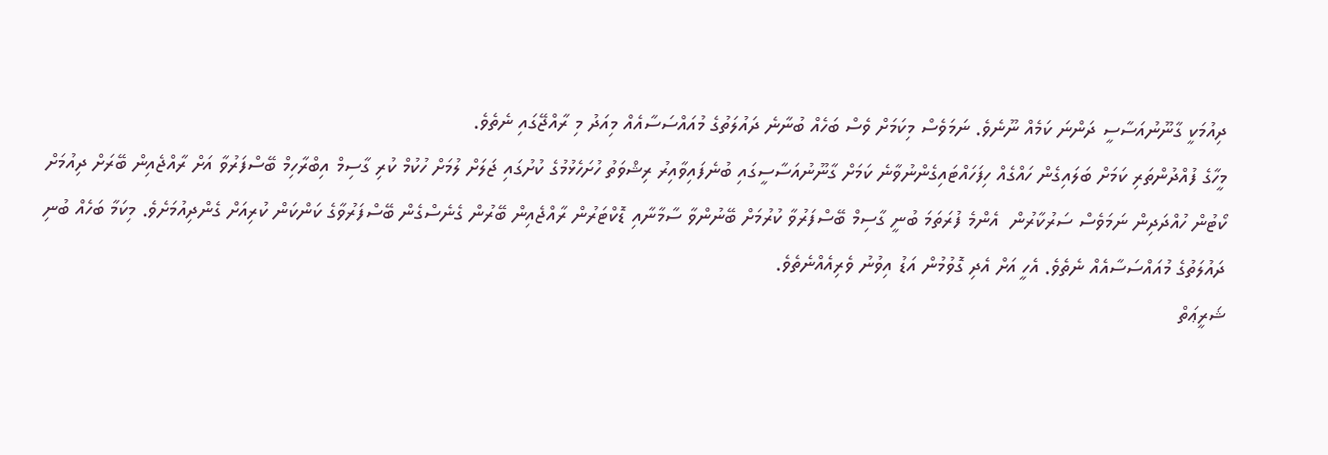ދިއުމަކީ ގާނޫނުއަސާސީ ދަންނަ ކަމެއް ނޫނެވެ. ނަމަވެސް މިކަމަށް ވެސް ބަހެއް ބުނާނެ ދައުލަތުގެ މުއައްސަސާއެއް މިއަދު މި ރާއްޖޭގައި ނެތެވެ.
މީހާގެ ފުއްދުންތަރި ކަމަށް ބަލައިގެން ހައްގެއް ހިފަހައްޓައިގެންނުވާނެ ކަމަށް ގާނޫނުއަސާސީގައި ބުނެފައިވާއިރު ރިޝްވަތު ހުށަހެޅުމުގެ ކުށުގައި ޖަލަށް ލުމަށް ހުކުމް ކުރި ގާސިމް އިބްރާހިމް ބޭސްފަރުވާ އަށް ރާއްޖެއިން ބޭރަށް ދިއުމަށް ކޯޓުން ހުއްދަދިން ނަމަވެސް ސަރުކާރުން  އެންމެ ފުރަތަމަ ބުނީ ގާސިމް ބޭސްފަރުވާ ކުރުމަށް ބޭނުންވާ ސާމާނާއި ޑޮކްޓަރުން ރާއްޖެއިން ބޭރުން ގެނެސްގެން ބޭސްފަރުވާގެ ކަންކަން ކުރިއަށް ގެންދިއުމަށެވެ. މިކަމާ ބަހެއް ބުނި ދައުލަތުގެ މުއައްސަސާއެއް ނެތެވެ. އެހީ އަށް އެދި ގޮވުމުން އަޑު އިވުނު ވެރިއެއްނެތެވެ.
ޝަރީޢަތް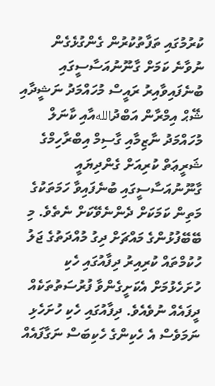ކުރުމުގައި ތަފާތުކުރުން ގެންގުޅެގެން ނުވާނެ ކަމަށް ގާނޫނުއަސާސީގައި ބުނެފައިވާއިރު ރައީސް މުހައްމަދު ނަޝީދާއި ޝޭޙް އިމްރާން އަބްދުاللهއާއި ކާނަލް މުހައްމަދު ނާޒިމާއި ގާސިމް އިބްރާހިމްގެ ޝަރީޢަތް ކުރިއަށް ގެންދިޔައީ ގާނޫނުއަސާސީގައި ބުނެފައިވާ ހަމަތަކުގެ މަތިން ކަމަކަށް ދެންނެވޭކަށް ނެތެވެ. މި ބޭބޭފުޅުންގެ މައްޗަށް ދިގު މުއްދަތުގެ ޖަލު ހުކުމްތައް ކުރިއިރު ދިފާއުގައި ހެކި ހުށަހެޅުމަށް އެކަށީގެންވާ ފުރުސަތުތަކެއް ދީފައެއް ނުވެއެވެ. ދިފާއުގައި ހެކި ހުށަހެޅި ނަމަވެސް އެ ހެކިންގެ ހެކިބަސް ނަގާފައެއް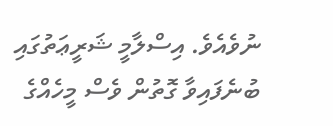ނުވެއެވެ. އިސްލާމީ ޝަރީޢަތުގައި ބުނެފައިވާ ގޮތުން ވެސް މީހެއްގެ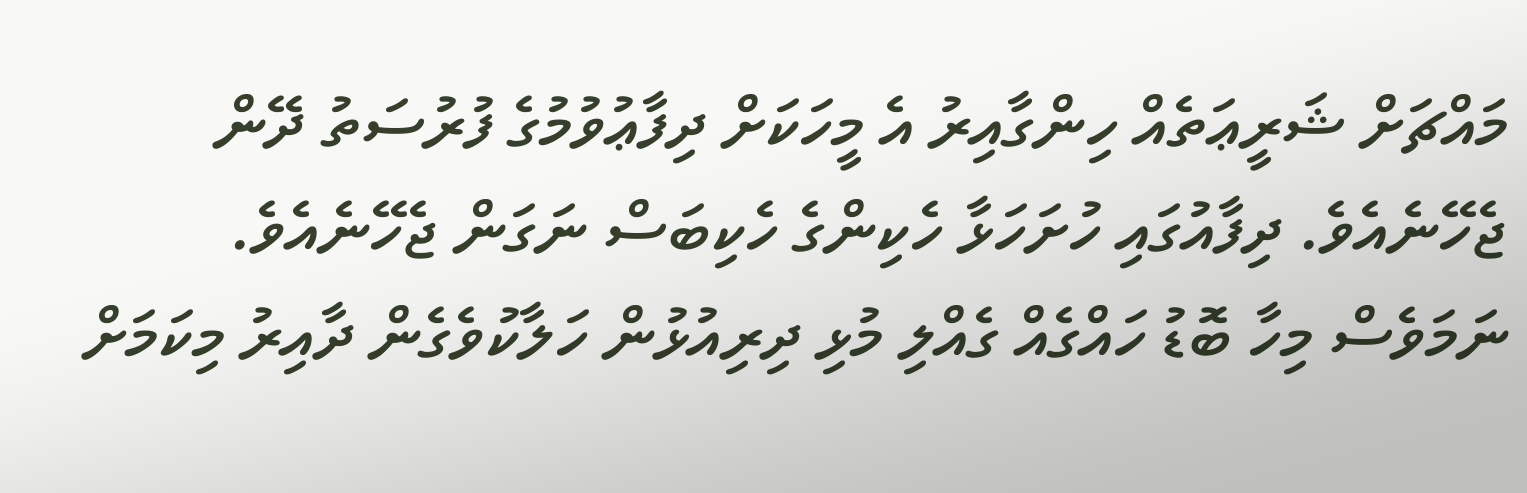މައްޗަށް ޝަރީޢަތެއް ހިންގާއިރު އެ މީހަކަށް ދިފާޢުވުމުގެ ފުރުސަތު ދޭން ޖެހޭނެއެވެ. ދިފާއުގައި ހުށަހަޅާ ހެކިންގެ ހެކިބަސް ނަގަން ޖެހޭނެއެވެ. ނަމަވެސް މިހާ ބޮޑު ހައްގެއް ގެއްލި މުޅި ދިރިއުޅުން ހަލާކުވެގެން ދާއިރު މިކަމަށް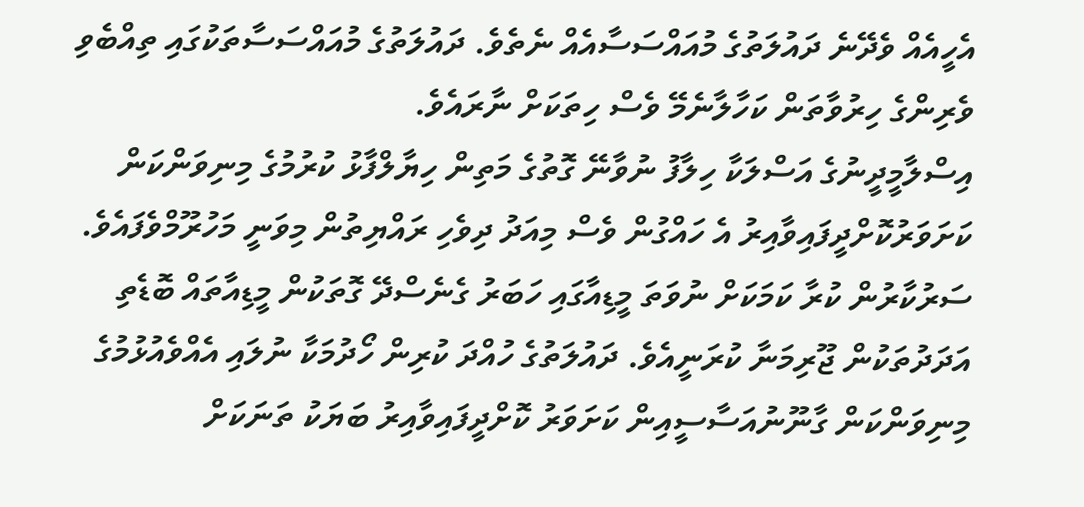އެހީއެއް ވެދޭނެ ދައުލަތުގެ މުއައްސަސާއެއް ނެތެވެ. ދައުލަތުގެ މުއައްސަސާތަކުގައި ތިއްބެވި ވެރިންގެ ހިރުވާތަން ކަހާލާނެމޭ ވެސް ހިތަކަށް ނާރައެވެ.
އިސްލާމީދީނުގެ އަސްލަކާ ހިލާފު ނުވާނޭ ގޮތުގެ މަތިން ހިޔާލްފާޅު ކުރުމުގެ މިނިވަންކަން ކަށަވަރުކޮށްދީފައިވާއިރު އެ ހައްގުން ވެސް މިއަދު ދިވެހި ރައްޔިތުން މިވަނީ މަހުރޫމްވެފައެވެ. ސަރުކާރުން ކުރާ ކަމަކަށް ނުވަތަ މީޑިއާގައި ހަބަރު ގެނެސްދޭ ގޮތަކުން މީޑިއާތައް ބޮޑެތި އަދަދުތަކުން ޖޫރިމަނާ ކުރަނީއެވެ. ދައުލަތުގެ ހުއްދަ ކުރިން ހޯދުމަކާ ނުލައި އެއްވެއުޅުމުގެ މިނިވަންކަން ގާނޫނުއަސާސީއިން ކަށަވަރު ކޮށްދީފައިވާއިރު ބަޔަކު ތަނަކަށް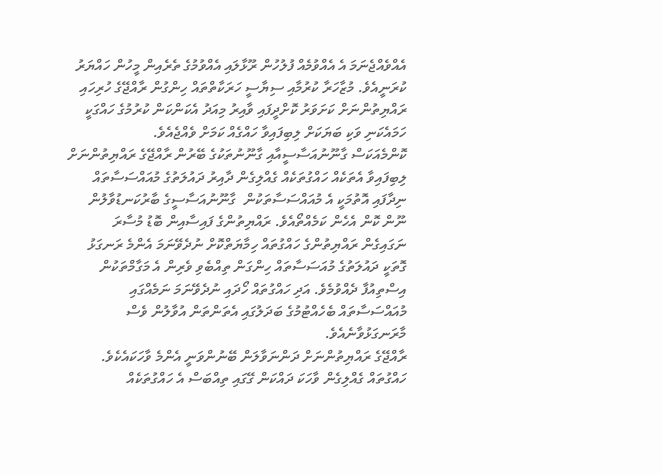އެއްވެއްޖެނަމަ އެ އެއްވުމެއް ފުލުހުން ރޫޅާލައި އެއްވުމުގެ ތެރެއިން މީހުން ހައްޔަރު ކުރަނީއެވެ. މުޒާހަރާ ކުރުމާއި ސިޔާސީ ހަރަކާތްތައް ހިންގުން ރާއްޖޭގެ ހުރިހައި ރައްޔިތުންނަށް ކަށަވަރު ކޮށްދީފައި ވާއިރު މިއަދު އެކަންކަން ކުރުމުގެ ހައްގަކީ ހަމައެކަނި ވަކި ބަޔަކަށް ލިބިފައިވާ ހައްގެއް ކަމަށް ވެއްޖެއެވެ.
ކޮންމެއަކަސް ގާނޫނުއަސާސީއާއި ގާނޫނުތަކުގެ ބޭރުން ރާއްޖޭގެ ރައްޔިތުންނަށް ލިބިފައިވާ އެތަކެއް ހައްގުތަކެއް ގެއްލިގެން ދާއިރު ދައުލަތުގެ މުއައްސަސާތައް ނިދާފައި އޮތުމަކީ އެ މުއައްސަސާތަކުން  ގާނޫނުއަސާސީގެ ބާރުކަނޑުވާލުން ނޫން ކޮން އެހެން ކަމެއްތޯއެވެ. ރައްޔިތުންގެ ފައިސާއިން ބޮޑު މުސާރަ ނަގައިގެން ރައްޔިތުންގެ ހައްގުތައް ހިމާޔަތްކޮށް ނުދެވޭނަމަ އެންމެ ރަނގަޅު ގޮތަކީ ދައުލަތުގެ މުއަސަސާތައް ހިންގަން ތިއްބެވި ވެރިން އެ މަގާމްތަކުން އިސްތިއުފާ ދެއްވުމެވެ. އަދި ހައްގުތައް ހޯދައި ނުދެވޭނަމަ ނަމެއްގައި މުއައްސަސާތައް ބެހެއްޓުމުގެ ބަދަލުގައި އެތަންތަން އުވާލުން ވެސް މާރަނގަޅުވާނެއެވެ.
ރާއްޖޭގެ ރައްޔިތުންނަށް ދަންނަވާލަން ބޭނުންވަނީ އެންމެ ވާހަކައެކެވެ. ހައްގުތައް ގެއްލިގެން ވާހަކަ ދައްކަން ގޭގައި ތިއްބަސް އެ ހައްގުތަކެއް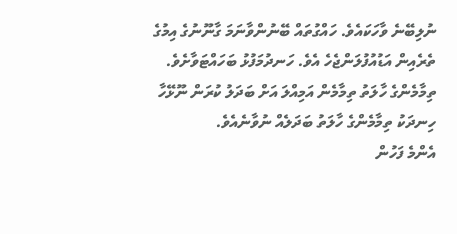ނުލިބޭނެ ވާހަކައެވެ. ހައްގުތައް ބޭނުންވާނަމަ ގާނޫނުގެ އިމުގެ ތެރެއިން އަޑުއުފުލަންޖެހެ އެވެ. ހަނދުމަފުޅު ބަހައްޓަވާށެވެ. ތިމާމެންގެ ހާލަތު ތިމާމެން އަމިއްލަ އަށް ބަދަލު ކުރަން ނޫޅޭހާ ހިނދަކު ތިމާމެންގެ ހާލަތު ބަދަލެއް ނުވާނެއެވެ.
އެންމެ ފަހުން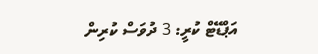އަޕްޑޭޓް ކުރީ: 3 ދުވަސް ކުރިން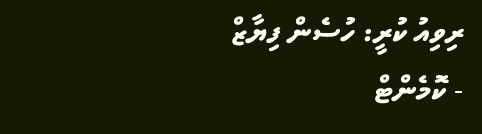ރިވިއު ކުރީ: ހުސެން ފިޔާޒް
- ކޮމެންޓް